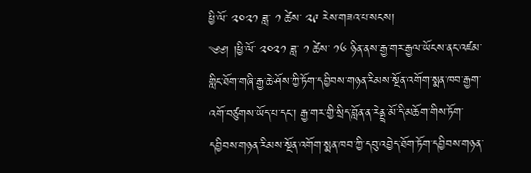ཕྱི་ལོ་ ༢༠༢༡ ཟླ་ ༡ ཚེས་ ༢༩ རེས་གཟའ་པ་སངས།
༄༅། །ཕྱི་ལོ་ ༢༠༢༡ ཟླ་ ༡ ཚེས་ ༡༦ ཉིན་ནས་རྒྱ་གར་རྒྱལ་ཡོངས་ནང་འཛམ་གླིང་ཐོག་གཞི་རྒྱ་ཆེ་ཤོས་ཀྱི་ཏོག་དབྱིབས་གཉན་རིམས་སྔོན་འགོག་སྨན་ཁབ་རྒྱག་འགོ་བཙུགས་ཡོད་པ་དང་། རྒྱ་གར་གྱི་སྲིད་བློན་ན་རེནྡྲ་མོ་དི་མཆོག་གིས་ཏོག་དབྱིབས་གཉན་རིམས་སྔོན་འགོག་སྨན་ཁབ་ཀྱི་དབུ་འབྱེད་ཐོག་ཏོག་དབྱིབས་གཉན་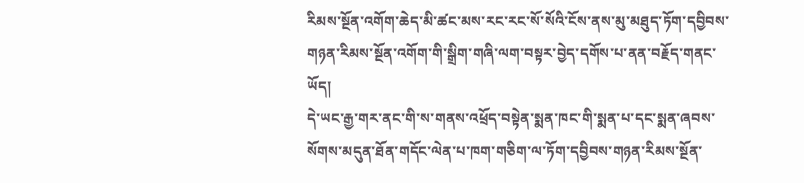རིམས་སྔོན་འགོག་ཆེད་མི་ཚང་མས་རང་རང་སོ་སོའི་ངོས་ནས་མུ་མཐུད་ཏོག་དབྱིབས་གཉན་རིམས་སྔོན་འགོག་གི་སྒྲིག་གཞི་ལག་བསྟར་བྱེད་དགོས་པ་ནན་བརྗོད་གནང་ཡོད།
དེ་ཡང་རྒྱ་གར་ནང་གི་ས་གནས་འཕྲོད་བསྟེན་སྨན་ཁང་གི་སྨན་པ་དང་སྨན་ཞབས་སོགས་མདུན་ཐོན་གདོང་ལེན་པ་ཁག་གཅིག་ལ་ཏོག་དབྱིབས་གཉན་རིམས་སྔོན་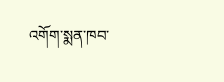འགོག་སྨན་ཁབ་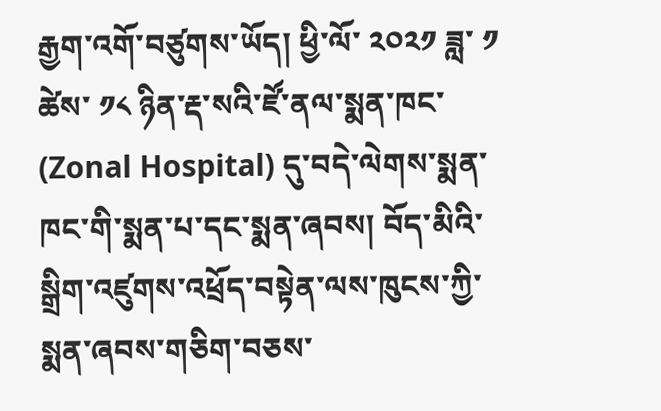རྒྱག་འགོ་བཙུགས་ཡོད། ཕྱི་ལོ་ ༢༠༢༡ ཟླ་ ༡ ཚེས་ ༡༨ ཉིན་རྡ་སའི་ཛོ་ནལ་སྨན་ཁང་ (Zonal Hospital) དུ་བདེ་ལེགས་སྨན་ཁང་གི་སྨན་པ་དང་སྨན་ཞབས། བོད་མིའི་སྒྲིག་འཛུགས་འཕྲོད་བསྟེན་ལས་ཁུངས་ཀྱི་སྨན་ཞབས་གཅིག་བཅས་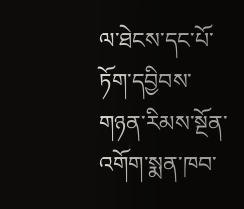ལ་ཐེངས་དང་པོ་ཏོག་དབྱིབས་གཉན་རིམས་སྔོན་འགོག་སྨན་ཁབ་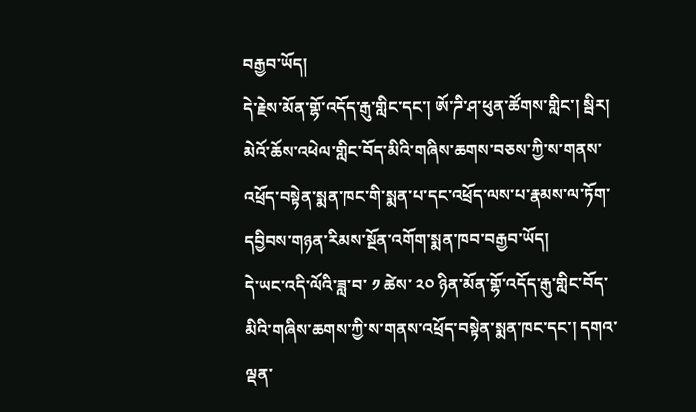བརྒྱབ་ཡོད།
དེ་རྗེས་མོན་གྷོ་འདོད་རྒུ་གླིང་དང་། ཨོ་ཌི་ཤ་ཕུན་ཚོགས་གླིང་། སྦིར། མེའོ་ཆོས་འཕེལ་གླིང་བོད་མིའི་གཞིས་ཆགས་བཅས་ཀྱི་ས་གནས་འཕྲོད་བསྟེན་སྨན་ཁང་གི་སྨན་པ་དང་འཕྲོད་ལས་པ་རྣམས་ལ་ཏོག་དབྱིབས་གཉན་རིམས་སྔོན་འགོག་སྨན་ཁབ་བརྒྱབ་ཡོད།
དེ་ཡང་འདི་ལོའི་ཟླ་བ་ ༡ ཚེས་ ༢༠ ཉིན་མོན་གྷོ་འདོད་རྒུ་གླིང་བོད་མིའི་གཞིས་ཆགས་ཀྱི་ས་གནས་འཕྲོད་བསྟེན་སྨན་ཁང་དང་། དགའ་ལྡན་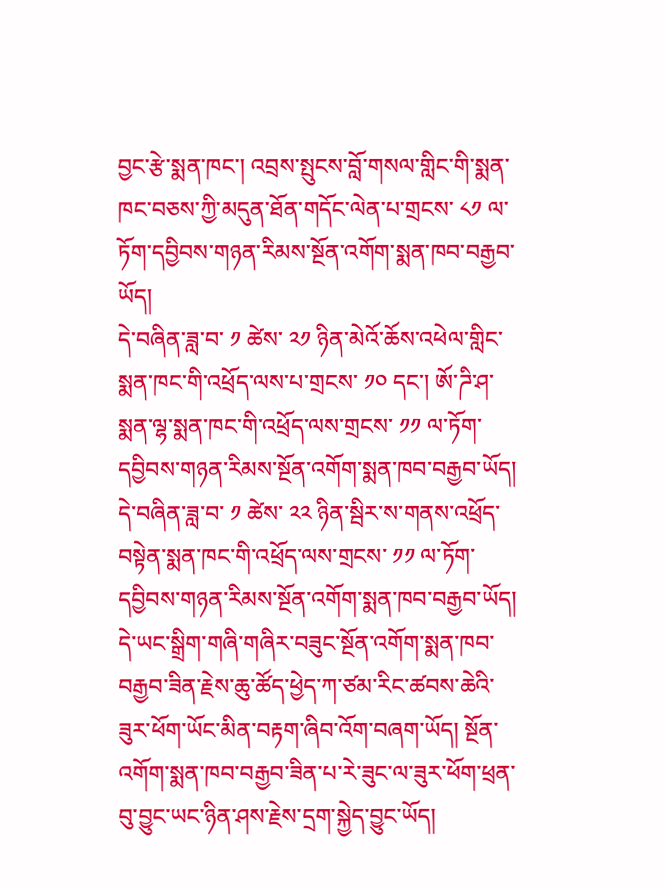བྱང་རྩེ་སྨན་ཁང་། འབྲས་སྤུངས་བློ་གསལ་གླིང་གི་སྨན་ཁང་བཅས་ཀྱི་མདུན་ཐོན་གདོང་ལེན་པ་གྲངས་ ༨༡ ལ་ཏོག་དབྱིབས་གཉན་རིམས་སྔོན་འགོག་སྨན་ཁབ་བརྒྱབ་ཡོད།
དེ་བཞིན་ཟླ་བ་ ༡ ཚེས་ ༢༡ ཉིན་མེའོ་ཆོས་འཕེལ་གླིང་སྨན་ཁང་གི་འཕྲོད་ལས་པ་གྲངས་ ༡༠ དང་། ཨོ་ཌི་ཤ་སྨན་ལྷ་སྨན་ཁང་གི་འཕྲོད་ལས་གྲངས་ ༡༡ ལ་ཏོག་དབྱིབས་གཉན་རིམས་སྔོན་འགོག་སྨན་ཁབ་བརྒྱབ་ཡོད། དེ་བཞིན་ཟླ་བ་ ༡ ཚེས་ ༢༢ ཉིན་སྦིར་ས་གནས་འཕྲོད་བསྟེན་སྨན་ཁང་གི་འཕྲོད་ལས་གྲངས་ ༡༡ ལ་ཏོག་དབྱིབས་གཉན་རིམས་སྔོན་འགོག་སྨན་ཁབ་བརྒྱབ་ཡོད།
དེ་ཡང་སྒྲིག་གཞི་གཞིར་བཟུང་སྔོན་འགོག་སྨན་ཁབ་བརྒྱབ་ཟིན་རྗེས་ཆུ་ཚོད་ཕྱེད་ཀ་ཙམ་རིང་ཚབས་ཆེའི་ཟུར་ཕོག་ཡོང་མིན་བརྟག་ཞིབ་འོག་བཞག་ཡོད། སྔོན་འགོག་སྨན་ཁབ་བརྒྱབ་ཟིན་པ་རེ་ཟུང་ལ་ཟུར་ཕོག་ཕྲན་བུ་བྱུང་ཡང་ཉིན་ཤས་རྗེས་དྲག་སྐྱེད་བྱུང་ཡོད།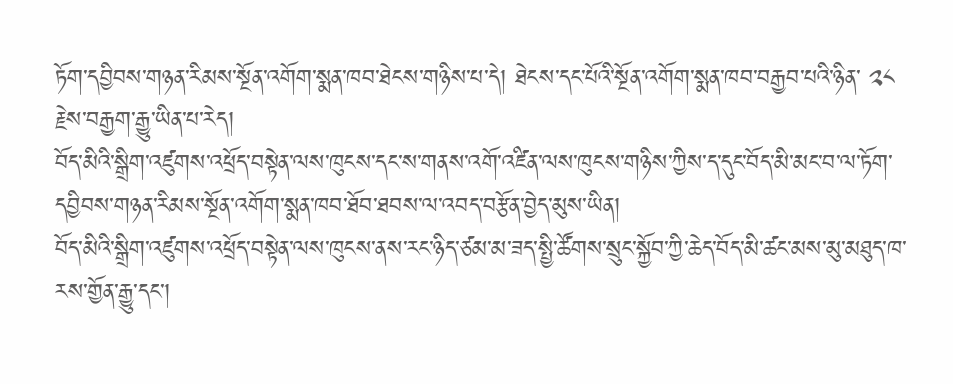ཏོག་དབྱིབས་གཉན་རིམས་སྔོན་འགོག་སྨན་ཁབ་ཐེངས་གཉིས་པ་དེ། ཐེངས་དང་པོའི་སྔོན་འགོག་སྨན་ཁབ་བརྒྱབ་པའི་ཉིན་ ༢༨ རྗེས་བརྒྱག་རྒྱུ་ཡིན་པ་རེད།
བོད་མིའི་སྒྲིག་འཛུགས་འཕྲོད་བསྟེན་ལས་ཁུངས་དང་ས་གནས་འགོ་འཛིན་ལས་ཁུངས་གཉིས་ཀྱིས་ད་དུང་བོད་མི་མང་བ་ལ་ཏོག་དབྱིབས་གཉན་རིམས་སྔོན་འགོག་སྨན་ཁབ་ཐོབ་ཐབས་ལ་འབད་བརྩོན་བྱེད་མུས་ཡིན།
བོད་མིའི་སྒྲིག་འཛུགས་འཕྲོད་བསྟེན་ལས་ཁུངས་ནས་རང་ཉིད་ཙམ་མ་ཟད་སྤྱི་ཚོགས་སྲུང་སྐྱོབ་ཀྱི་ཆེད་བོད་མི་ཚང་མས་མུ་མཐུད་ཁ་རས་གྱོན་རྒྱུ་དང་།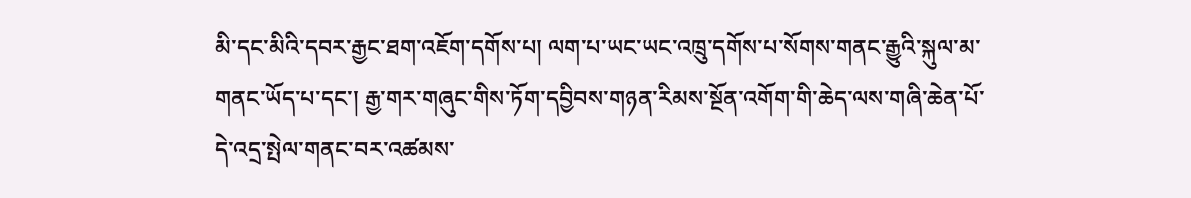མི་དང་མིའི་དབར་རྒྱང་ཐག་འཇོག་དགོས་པ། ལག་པ་ཡང་ཡང་འཁྲུ་དགོས་པ་སོགས་གནང་རྒྱུའི་སྐུལ་མ་གནང་ཡོད་པ་དང་། རྒྱ་གར་གཞུང་གིས་ཏོག་དབྱིབས་གཉན་རིམས་སྔོན་འགོག་གི་ཆེད་ལས་གཞི་ཆེན་པོ་དེ་འདྲ་སྤེལ་གནང་བར་འཚམས་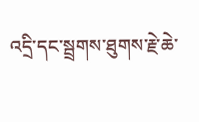འདྲི་དང་སྦྲགས་ཐུགས་རྗེ་ཆེ་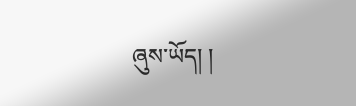ཞུས་ཡོད། །